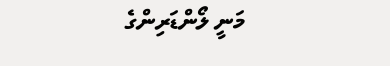މަނީ ލޯންޑަރިންގެ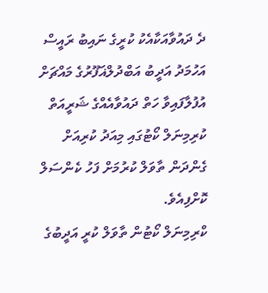ދެ ދައުވާއަކާއެކު ކުރީގެ ނައިބު ރައީސް އަހުމަދު އަދީބު އަބްދުލްޣަފޫރުގެ މައްޗަށް އުފުލާފައިވާ ހަތް ދައުވާއެއްގެ ޝަރީއަތް ކުރިމިނަލް ކޯޓުގައި މިއަދު ކުރިއަށް ގެންދަން ތާވަލް ކުރުމަށް ފަހު ކެންސަލް ކޮށްފިއެވެ.
ކްރިމިނަލް ކޯޓުން ތާވަލް ކުރީ އަދީބުގެ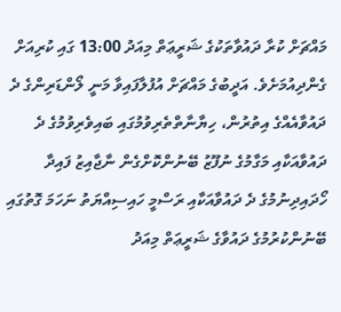މައްޗަށް ކުރާ ދައުވާތަކުގެ ޝަރީޢަތް މިއަދު 13:00 ގައި ކުރިއަށް ގެންދިއުމަށެވެ. އަދީބުގެ މައްޗަށް އުފުލާފައިވާ މަނީ ލޯންޑަރިންގެ ދެ ދައުވާއެއްގެ އިތުރުން، ހިޔާނާތްތެރިވުމުގައި ބައިވެރިވުމުގެ ދެ ދައުވާއަކާއި މަގާމުގެ ނުފޫޒު ބޭނުންކޮށްގެން ނާޖާއިޒު ފައިދާ ހޯދައިދިނުމުގެ ދެ ދައުވާއަކާއި ރަސްމީ ހައިސިއްޔަތު ނަހަމަ ގޮތުގައި ބޭނުންކުރުމުގެ ދައުވާގެ ޝަރީޢަތް މިއަދު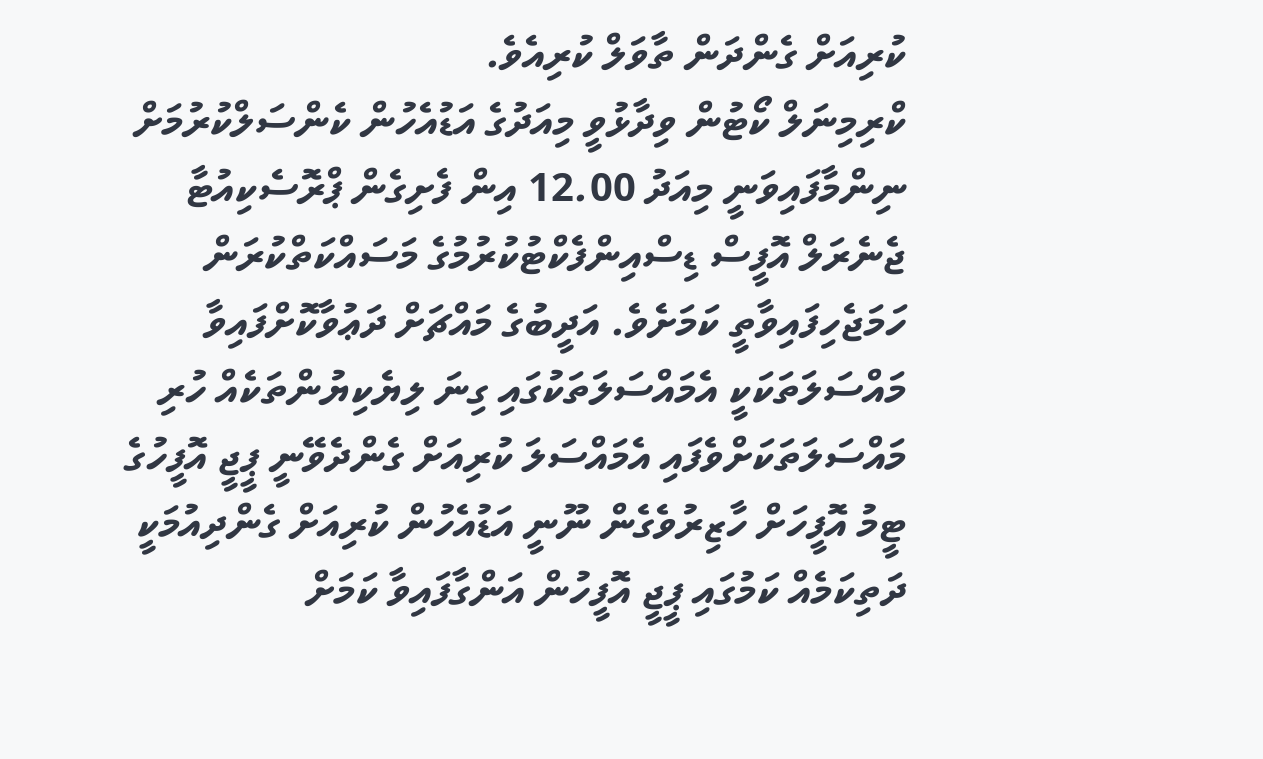ކުރިއަށް ގެންދަން ތާވަލް ކުރިއެވެ.
ކްރިމިނަލް ކޯޓުން ވިދާޅުވީ މިއަދުގެ އަޑުއެހުން ކެންސަލްކުރުމަށް ނިންމާފައިވަނީ މިއަދު 12.00 އިން ފެށިގެން ޕްރޮސެކިއުޓާ ޖެނެރަލް އޮފީސް ޑިސްއިންފެކްޓުކުރުމުގެ މަސައްކަތްކުރަން ހަމަޖެހިފައިވާތީ ކަމަށެވެ. އަދީބުގެ މައްޗަށް ދަޢުވާކޮށްފައިވާ މައްސަލަތަކަކީ އެމައްސަލަތަކުގައި ގިނަ ލިޔެކިޔުންތަކެއް ހުރި މައްސަލަތަކަށްވެފައި އެމައްސަލަ ކުރިއަށް ގެންދެވޭނީ ޕީޖީ އޮފީހުގެ ޓީމު އޮފީހަށް ހާޒިރުވެގެން ނޫނީ އަޑުއެހުން ކުރިއަށް ގެންދިއުމަކީ ދަތިކަމެއް ކަމުގައި ޕީޖީ އޮފީހުން އަންގާފައިވާ ކަމަށް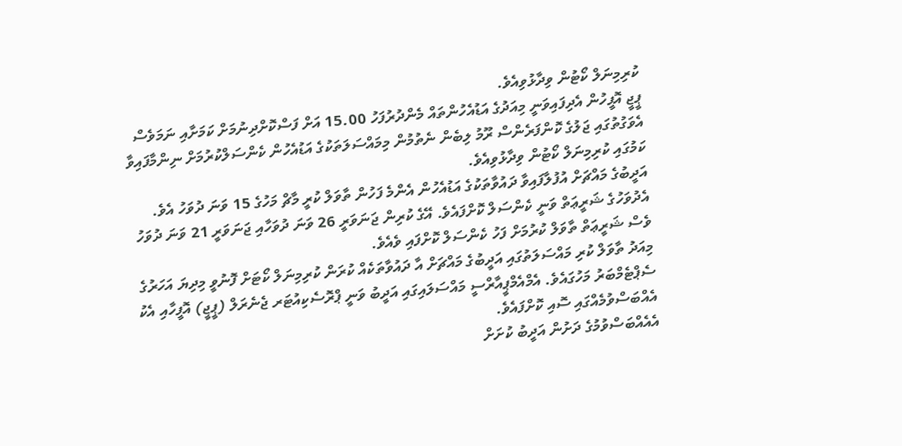ކުރިމިނަލް ކޯޓުން ވިދާޅުވިއެވެ.
ޕީޖީ އޮފީހުން އެދިފައިވަނީ މިއަދުގެ އަޑުއެހުންތައް މެންދުރުފަހު 15.00 އަށް ފަސްކޮށްދިނުމަށް ކަމަށާއި ނަމަވެސް އެވަގުތުގައި ޖަލުގެ ކޮންފަރެންސް ރޫމު ލިބެން ނެތުމުން މިމައްސަލަތަކުގެ އަޑުއެހުން ކެންސަލްކުރުމަށް ނިންމާފައިވާ ކަމުގައި ކުރިމިނަލް ކޯޓުން ވިދާޅުވިއެވެ.
އަދީބުގެ މައްޗަށް އުފުލާފައިވާ ދައުވާތަކުގެ އަޑުއެހުން އެންމެ ފަހުން ތާވަލް ކުރީ މާޗް މަހުގެ 15 ވަނަ ދުވަހު އެވެ. އެދުވަހުގެ ޝަރީޢަތް ވަނީ ކެންސަލް ކޮށްފައެވެ. އޭގެ ކުރިން ޖަނަވަރީ 26 ވަނަ ދުވަހާއި ޖަނަވަރީ 21 ވަނަ ދުވަހު ވެސް ޝަރީޢަތް ތާވަލް ކުރުމަށް ފަހު ކެންސަލް ކޮށްފައި ވެއެވެ.
މިއަދު ތާވަލް ކުރި މައްސަލަތުގައި އަދީބުގެ މައްޗަށް އާ ދައުވާތަކެއް ކުރަން ކުރިމިނަލް ކޯޓަށް ފޮނުވީ މިދިޔަ އަހަރުގެ ސެޕްޓެމްބަރު މަހުގައެވެ. އެމްއެމްޕީއާރްސީ މައްސަލައިގައި އަދީބު ވަނީ ޕްރޮސެކިއުޓަރ ޖެނެރަލް (ޕީޖީ) އޮފީހާއި އެކު އެއްބަސްވުމެއްގައި ސޮއި ކޮށްފައެވެ.
އެއެއްބަސްވުމުގެ ދަށުން އަދީބު ކުށަށް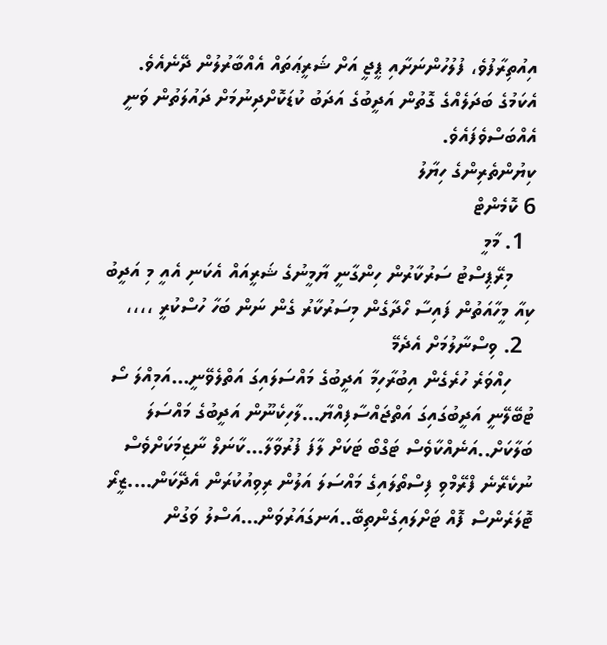އިއުތިރާފުވެ، ފުލުހުންނަށާއި ޕީޖީ އަށް ޝަރީޢަތައް އެއްބާރުލުން ދޭނެއެވެ. އެކަމުގެ ބަދަލެއްގެ ގޮތުން އަދީބުގެ އަދަބު ކުޑަކޮށްދިނުމަށް ދައުލަތުން ވަނީ އެއްބަސްވެފައެވެ.
ކިޔުންތެރިންގެ ހިޔާލު
6 ކޮމެންޓް
  1. މާމީ
    މިރޭޕިސްޓު ސަރުކާރުން ހިންގާނީ ޔާމީނުގެ ޝަރީއައް އެކަނި އެއީ މި އަދީބު ކިއާ މީހާއަތުން ފައިސާ ހޯދާގެން މިސަރުކާރު ގެން ނަން ބަހާ ހުސްކުރީ ،،،،
  2. ވިސްނާލުމަށް އެދެމޭ
    ހިއްވަރެ ހުރެގެން އިބުރާހިމާ އަދީބުގެ މައްސަލައިގަ އަތްލެވޭނީ...އަމިއްލަ ސޯ ޓުބޭލޭނީ އަދީބުގައިގަ އަތްޖައްސާފިއްޔާ...ލާހިކެނޫން އަދީބުގެ މައްސަލަ ބަލާކަށް..އަނެއްކާވެސް ޓަގްބޯ ޓަކަށް ލާފަ ފުރުވާލާ...ކާނަލް ނާޒިމަކަށްވެސް ނުކެރޭނެ ފްރޭމްވި ފިސްތޯލައިގެ މައްސަލަ އަލުން ރިވިއުކުރަން އެދޭކަން....ޒީރޯ ޓޮލަރެންސް ފޮއް ޓަށްލައިގެންތިބޭ..އަނގައަރުވަން...އަސްލު ވަގުން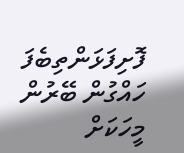ފޮށިފަޅަންތިބެފަ ހައްގުން ބޭރުން މީހަކަށް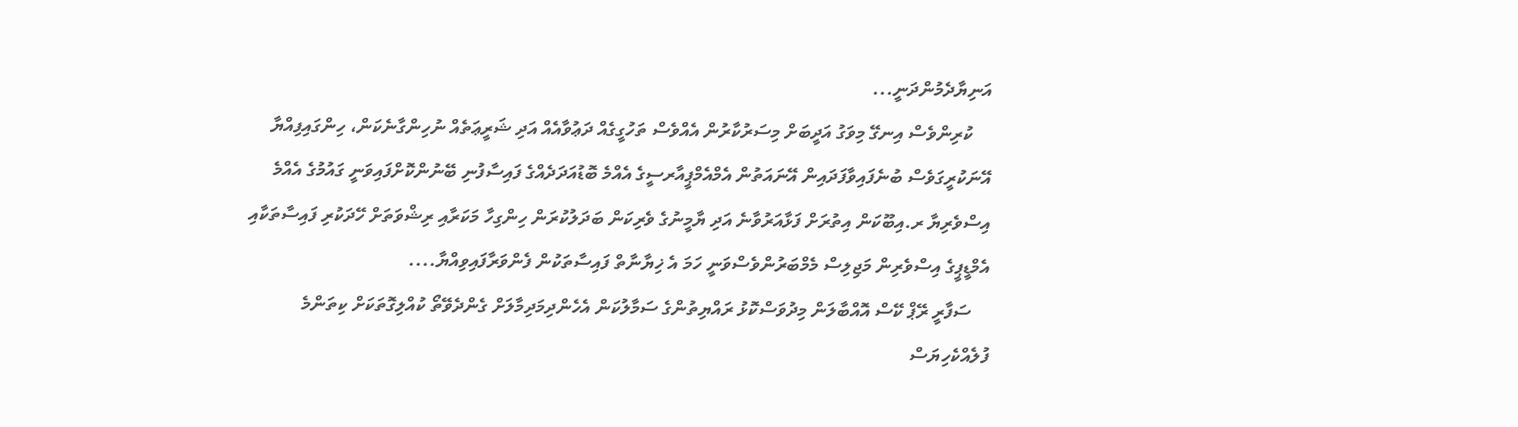އަނިޔާދެމުންދަނީ...
    ކުރިންވެސް އިނގޭ މިވަގު އަދީބަށް މިސަރުކާރުން އެއްވެސް ތަހުގީގެއް ދަޢުވާއެއް އަދި ޝަރީޢަތެއް ނުހިންގާނެކަން، ހިންގައިފިއްޔާ އޭނަކުރީގަވެސް ބުނެފައިވާފަދައިން އޭނައަތުން އެމްއެމްޕީއާރސީގެ އެއްމެ ބޮޑުއަދަދެއްގެ ފައިސާފުނި ބޭނުންކޮށްފައިވަނީ ގައުމުގެ އެއްމެ އިސްވެރިޔާ ރ.އިބޫކަން އިތުރަށް ފަޅާއަރުވާނެ އަދި ޔާމީނުގެ ވެރިކަން ބަދަލުކުރަން ހިންގިހާ މަކަރާއި ރިޝްވަތަށް ހޭދަކުރި ފައިސާތަކާއި އެމްޑީޕީގެ އިސްވެރިން މަޖިލިސް މެމްބަރުންވެސްވަނީ ހަމަ އެ ޚިޔާނާތް ފައިސާތަކުން ފެންވަރާފައިވިއްޔާ....
    ސަފާރީ ރޭޕް ކޭސް އޮއްބާލަން މިދުވަސްކޮޅު ރައްޔިތުންގެ ސަމާލުކަން އެހެންދިމަދިމާލަށް ގެންދެވޭތޯ ކުއްލިގޮތަކަށް ކިތަންމެ ފުލެއްކެހިޔަސް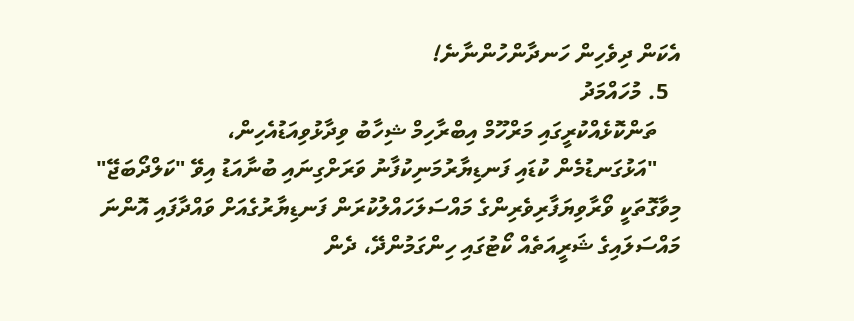އެކަން ދިވެހިން ހަނދާންހުންނާނެ!
  5. މުހައްމަދު
    ތަންކޮޅެއްކުރީގައި މަރްހޫމް އިބްރާހިމް ޝިހާބު ވިދާޅުވިއަޑުއެހިން،
    "އަޅުގަނޑުމެން ކުޑައި ފަނޑިޔާރުމަނިކުފާނު ވަރަށްގިނައި ބުނާއަޑު އިވޭ "ކަލްދޯބަޖޭ" މިވާގޮތަކީ ވޯރާވިޔަފާރިވެރިންގެ މައްސަލަހައްލުކުރަން ފަނޑިޔާރުގެއަށް ވައްދާފައި އޮންނަ މައްސަލައިގެ ޝަރީއަތެއް ކޯޓުގައި ހިންގަމުންދޭ، ދެން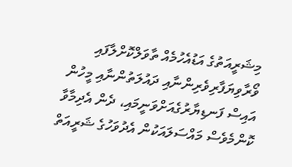މިޝަރީއަތުގެ އަޑުއެހުމެއް ތާވަލްކޮށްލާފައި ވޯރާވިޔަފާރިވެރިންނާއި ދައުލަތުންނާއި މީހުން އައިސް ފަނޑިޔާރުގެއަށްވަނީމައި، ދެން އެދިމާވާ ކޮންމެވެސް މައްސަލައަކުން އެދުވަހުގެ ޝަރީއަތް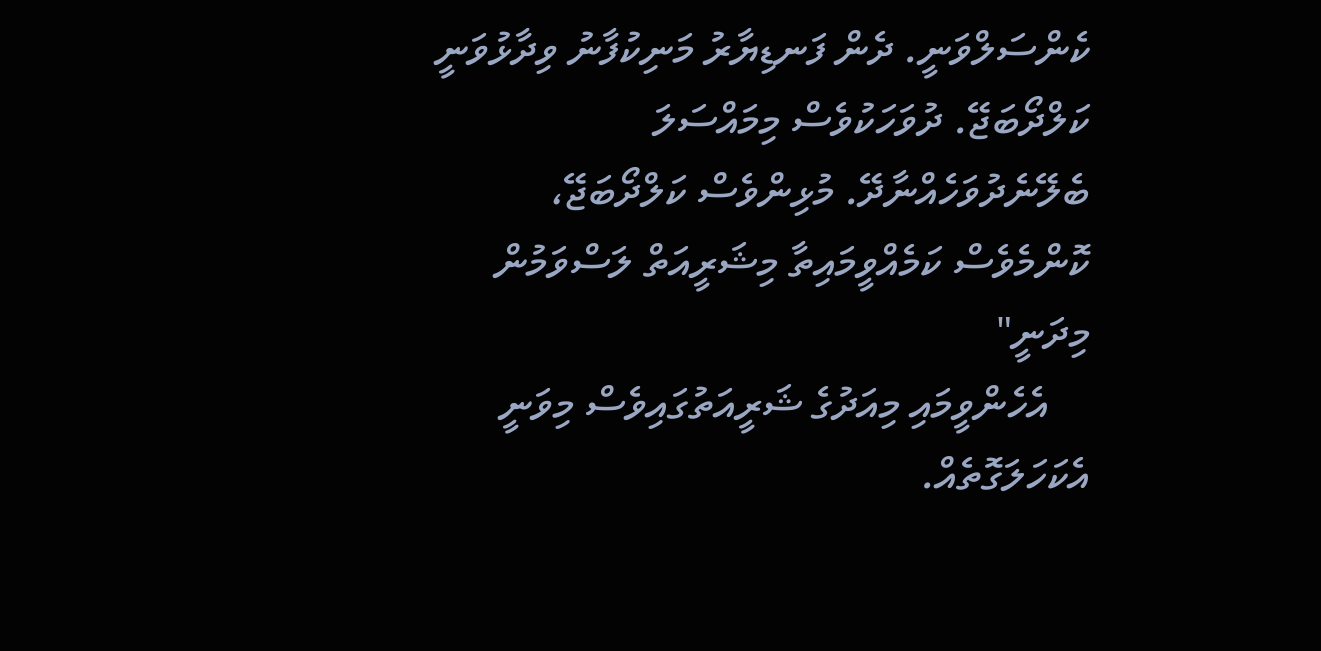ކެންސަލްވަނީ. ދެން ފަނޑިޔާރު މަނިކުފާނު ވިދާޅުވަނީ ކަލްދޯބަޖޭ. ދުވަހަކުވެސް މިމައްސަލަ ބެލޭނެދުވަހެއްނާދޭ. މުޅިންވެސް ކަލްދޯބަޖޭ، ކޮންމެވެސް ކަމެއްވީމައިތާ މިޝަރީއަތް ލަސްވަމުން މިދަނީ"
    އެހެންވީމައި މިއަދުގެ ޝަރީއަތުގައިވެސް މިވަނީ އެކަހަލަގޮތެއް.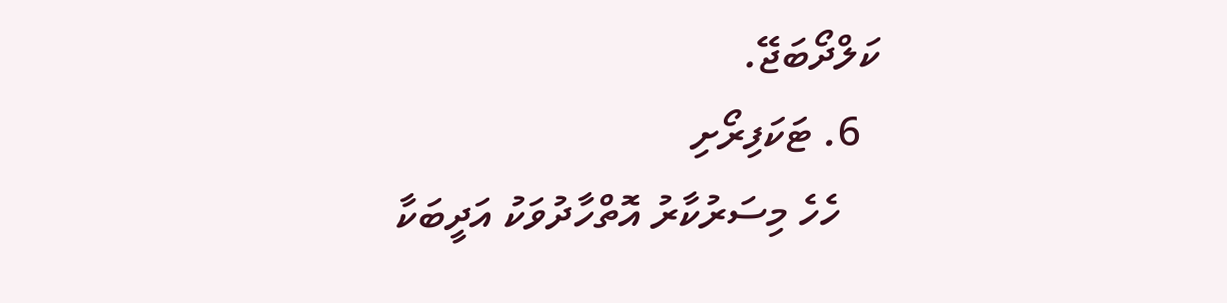ކަލްދޯބަޖޭ.
  6. ޓަކަފިރޯށި
    ހެހެ މިސަރުކާރު އޮތްހާދުވަކު އަދީބަކާ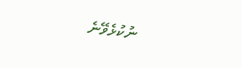ނުކުޅެވޭނެ